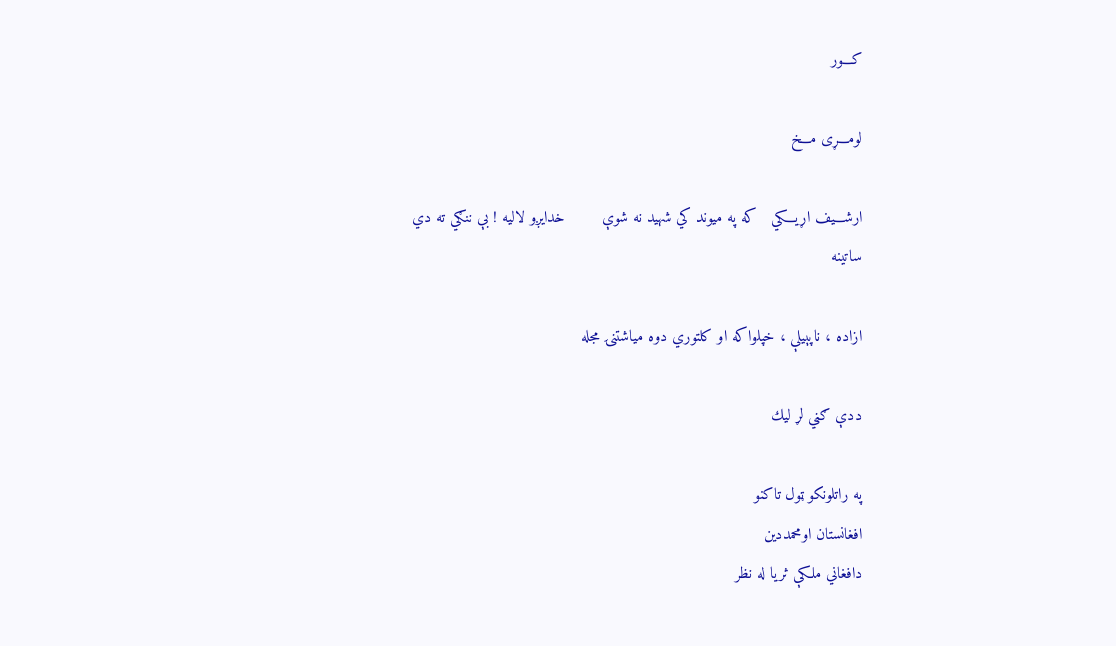کـــور

لومـــړی مـــخ

ارشـــيف اړيـــکي   که په ميوند کي شهيد نه شوې        خدايږو لاليه ! بې ننګي ته دي ساتينه

ازاده ، ناپېيلې ، خپلواکه او کلتوري دوه مياشتنۍ مجله

ددې ګڼي لړ ليك

په راتلونکو ټول تاکنو
افغانستان اومحمددين
دافغاني ملکې ثريا له نظر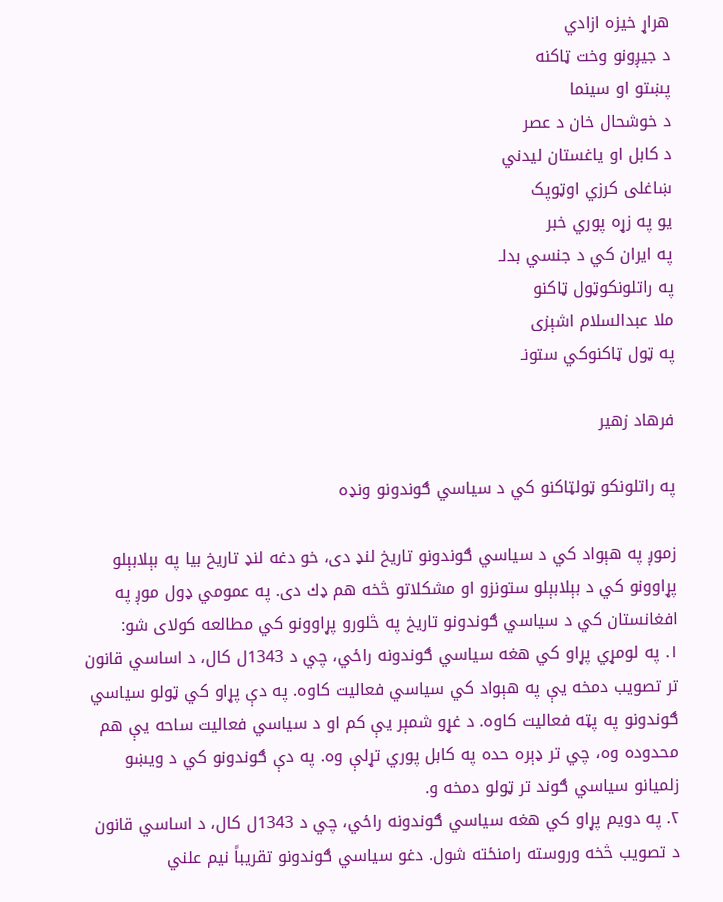هراړ خيزه ازادي
د جيږونو وخت ټاکنه
پښتو او سينما
د خوشحال خان د عصر
د کابل او ياغستان ليدني
ښاغلی کرزي اوټوپک
يو په زړه پوري خبر
په ايران کي د جنسي بدلـ
په راتلونکوټول ټاکنو
ملا عبدالسلام اشېزی
په ټول ټاکنوکي ستونـ

فرهاد زهير

په راتلونكو ټولټاكنو كي د سياسي ګوندونو ونډه

زموږ په هېواد كي د سياسي ګوندونو تاريخ لنډ دى، خو دغه لنډ تاريخ بيا په بېلابېلو پړاوونو كي د بېلابېلو ستونزو او مشكلاتو څخه هم ډك دى. په عمومي ډول موږ په افغانستان كي د سياسي ګوندونو تاريخ په څلورو پړاوونو كي مطالعه كولاى شو:
۱. په لومړي پړاو كي هغه سياسي ګوندونه راځي، چي د 1343ل كال، د اساسي قانون تر تصويب دمخه يې په هېواد كي سياسي فعاليت كاوه. په دې پړاو كي ټولو سياسي ګوندونو په پټه فعاليت كاوه. د غړو شمېر يې كم او د سياسي فعاليت ساحه يې هم محدوده وه، چي تر ډېره حده په كابل پوري تړلې وه. په دې ګوندونو كي د ويښو زلميانو سياسي ګوند تر ټولو دمخه و.
۲. په دويم پړاو كي هغه سياسي ګوندونه راځي، چي د 1343ل كال، د اساسي قانون د تصويب څخه وروسته رامنځته شول. دغو سياسي ګوندونو تقريباً نيم علني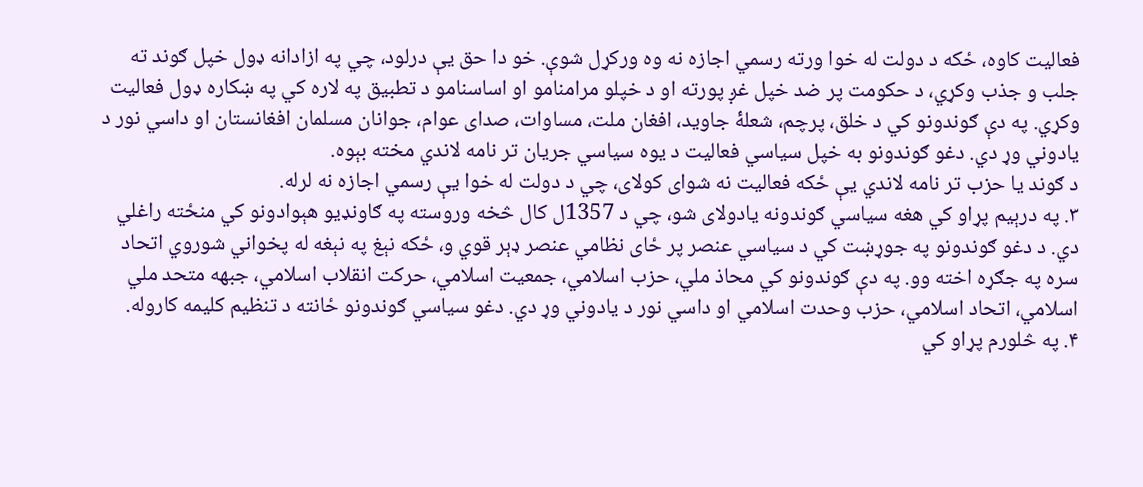فعاليت كاوه، ځكه د دولت له خوا ورته رسمي اجازه نه وه وركړل شوې. خو دا حق يې درلود، چي په ازادانه ډول خپل ګوند ته جلب و جذب وكړي، د حكومت پر ضد خپل غږ پورته او د خپلو مرامنامو او اساسنامو د تطبيق په لاره كي په ښكاره ډول فعاليت وكړي. په دې ګوندونو كي د خلق، پرچم، شعلۀ جاويد، افغان ملت، مساوات، صداى عوام، جوانان مسلمان افغانستان او داسي نور د يادوني وړ دي. دغو ګوندونو به خپل سياسي فعاليت د يوه سياسي جريان تر نامه لاندي مخته بېوه.
د ګوند يا حزب تر نامه لاندي يې ځكه فعاليت نه شواى كولاى، چي د دولت له خوا يې رسمي اجازه نه لرله.
۳. په درېيم پړاو كي هغه سياسي ګوندونه يادولاى شو، چي د 1357ل كال څخه وروسته په ګاونډيو هېوادونو كي منځته راغلي دي. د دغو ګوندونو په جوړښت كي د سياسي عنصر پر ځاى نظامي عنصر ډېر قوي و، ځكه نېغ په نېغه له پخواني شوروي اتحاد سره په جګړه اخته وو. په دې ګوندونو كي محاذ ملي، حزب اسلامي، جمعيت اسلامي، حركت انقلاب اسلامي، جبهه متحد ملي اسلامي، اتحاد اسلامي، حزب وحدت اسلامي او داسي نور د يادوني وړ دي. دغو سياسي ګوندونو ځانته د تنظيم كليمه كاروله.
۴. په څلورم پړاو كي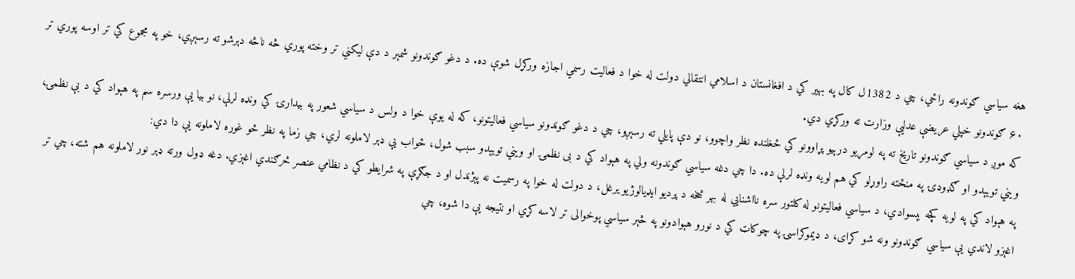هغه سياسي ګوندونه راځي، چي د 1382ل كال په بهير كي د افغانستان د اسلامي انتقالي دولت له خوا د فعاليت رسمي اجازه وركړل شوې ده. د دغو ګوندونو شمېر د دې ليكني تر وخته پوري څه ناڅه دېرشو ته رسېږي، خو په مجموع كي تر اوسه پوري تر ۶۰ ګوندونو خپلي عريضې عدليې وزارت ته وركړي دي.
كه موږ د سياسي ګوندونو تاريخ ته په لومړيو درېيو پړاوونو كي ځغلنده نظر واچوو، نو دې پايلي ته رسېږو، چي د دغو ګوندونو سياسي فعاليتونو، كه له يوې خوا د ولس د سياسي شعور په بيدارۍ كي ونډه لرلې، نو بيا يې ورسره سم په هېواد كي د بې نظمۍ، ويني تويېدو او ګډوډۍ په منځته راوړلو كي هم لويه ونډه لرلې ده. دا چي دغه سياسي ګوندونه ولي په هېواد كي د بى نظمۍ او ويني تويېدو سبب شول، ځواب يې ډېر لاملونه لري، چي زما په نظر څو غوره لاملونه يې دا دي:
په هېواد كي په لويه كچه بېسوادي، د سياسي فعاليتونو له كلتور سره نااشنايي له بهر څخه د پرديو ايډيالوژيو يرغل، د دولت له خوا په رسميت نه پېژندل او د جګړې په شرايطو كي د نظامي عنصر څرګندي اغېزي. دغه ډول ورته ډېر نور لاملونه هم شته، چي تر اغېزو لاندي يې سياسي ګوندونو ونه شو كړاى، د ډيموكراسۍ په چوكاټ كي د نورو هېوادونو په څېر سياسي پوخوالى تر لاسه كړي او نتيجه يې دا شوه، چي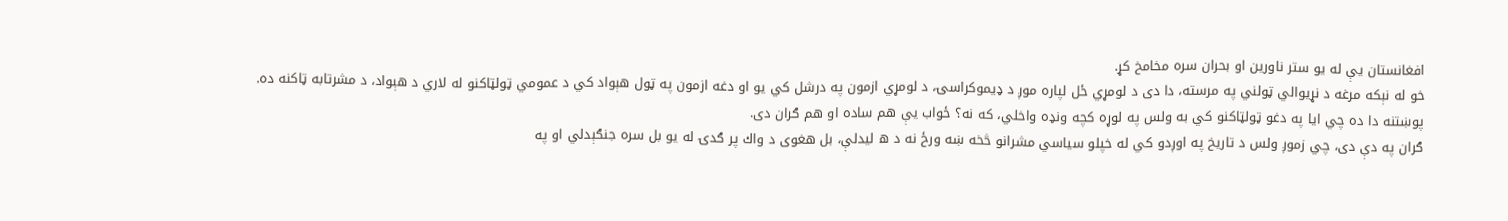افغانستان يې له يو ستر ناورين او بحران سره مخامخ كړ.
خو له نېكه مرغه د نړيوالي ټولني په مرسته، دا دى د لومړي ځل لپاره موږ د ډيموكراسۍ، د لومړي ازمون په درشل كي يو او دغه ازمون په ټول هېواد كي د عمومي ټولټاكنو له لاري د هېواد، د مشرتابه ټاكنه ده.
پوښتنه دا ده چي ايا په دغو ټولټاكنو كي به ولس په لوړه كچه ونډه واخلي، كه نه؟ ځواب يې هم ساده او هم ګران دى.
ګران په دې دى، چي زموږ ولس د تاريخ په اوږدو كي له خپلو سياسي مشرانو څخه ښه ورځ نه د ه ليدلې، بل هغوى د واك پر ګدۍ له يو بل سره جنګېدلي او په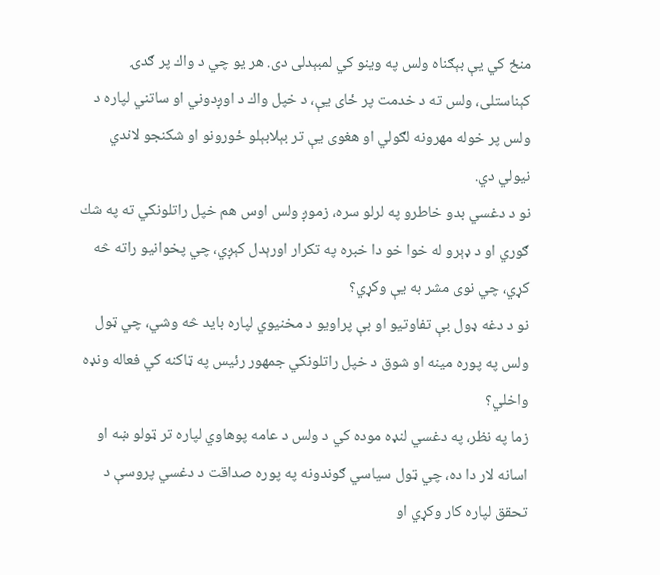منځ كي يې بېګناه ولس په وينو كي لمبېدلى دى. هر يو چي د واك پر ګدۍ كېناستلى، ولس ته د خدمت پر ځاى يې، د خپل واك د اوږدوني او ساتني لپاره د ولس پر خوله مهرونه لګولي او هغوى يې تر بېلابېلو ځورونو او شكنجو لاندي نيولي دي.
نو د دغسي بدو خاطرو په لرلو سره، زموږ ولس اوس هم خپل راتلونكي ته په شك ګوري او د ډېرو له خوا خو دا خبره په تكرار اورېدل كېږي، چي پخوانيو راته څه كړي، چي نوى مشر به يې وكړي؟
نو د دغه ډول بې تفاوتيو او بې پراويو د مخنيوي لپاره بايد څه وشي، چي ټول ولس په پوره مينه او شوق د خپل راتلونكي جمهور رئيس په ټاكنه كي فعاله ونډه واخلي؟
زما په نظر، په دغسي لنډه موده كي د ولس د عامه پوهاوي لپاره تر ټولو ښه او اسانه لار دا ده، چي ټول سياسي ګوندونه په پوره صداقت د دغسي پروسې د تحقق لپاره كار وكړي او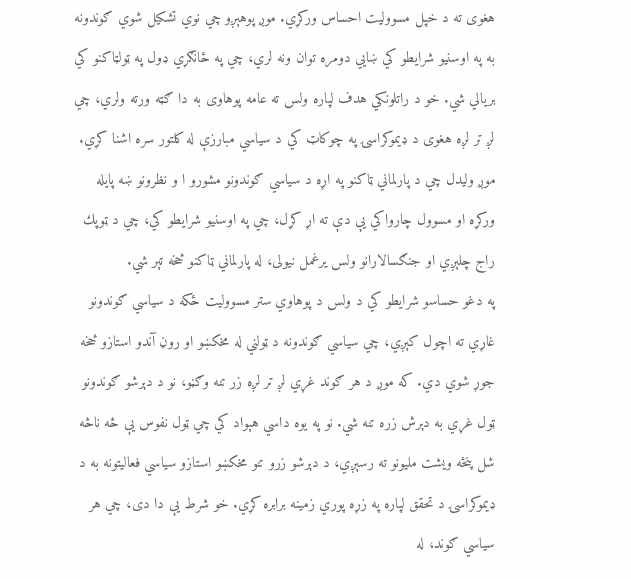هغوى ته د خپل مسووليت احساس وركړي. موږ پوهېږو چي نوي تشكيل شوي ګوندونه به په اوسنيو شرايطو كي ښايي دومره توان ونه لري، چي په ځانګړي ډول په ټولټاكنو كي بريالي شي. خو د راتلونكي هدف لپاره ولس ته عامه پوهاوى به دا ګټه ورته ولري، چي لږ تر لږه هغوى د ډيموكراسۍ په چوكاټ كي د سياسي مبارزې له كلتور سره اشنا كړي.
موږ وليدل چي د پارلماني ټاكنو په اړه د سياسي ګوندونو مشورو ا و نظرونو ښه پايله وركړه او مسوول چارواكي يې دې ته اړ كړل، چي په اوسنيو شرايطو كي، چي د ټوپك راج چلېږي او جنګسالارانو ولس يرغمل نيولى، له پارلماني ټاكنو څخه تېر شي.
په دغو حساسو شرايطو كي د ولس د پوهاوي ستر مسووليت ځكه د سياسي ګوندونو غاړي ته اچول كېږي، چي سياسي ګوندونه د ټولني له مخكښو او روڼ آندو استازو څخه جوړ شوي دي. كه موږ د هر ګوند غړي لږ تر لږه زر تنه وګڼو، نو د دېرشو ګوندونو ټول غړي به دېرش زره تنه شي. نو په يوه داسي هېواد كي چي ټول نفوس يې څه ناڅه شل پنځه ويشت مليونو ته رسېږي، د دېرشو زرو تنو مخكښو استازو سياسي فعاليتونه به د ډيموكراسۍ د تحقق لپاره په زړه پوري زمينه برابره كړي. خو شرط يې دا دى، چي هر سياسي ګوند، له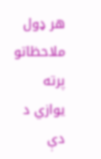هر ډول ملاحظاتو پرته يوازي د دې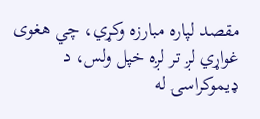مقصد لپاره مبارزه وكړي، چي هغوى غواړي لږ تر لږه خپل ولس، د ډيموكراسۍ له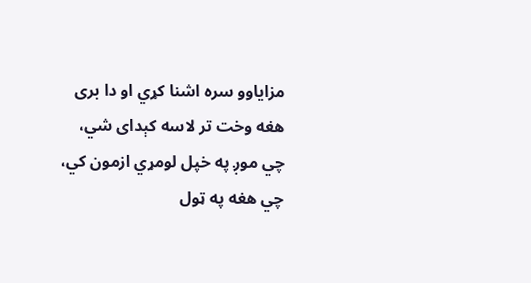مزاياوو سره اشنا كړي او دا برى هغه وخت تر لاسه كېداى شي، چي موږ په خپل لومړي ازمون كي، چي هغه په ټول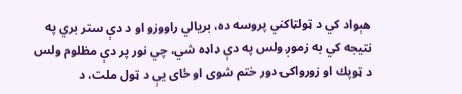هېواد كي د ټولټاكني پروسه ده، بريالي راووزو او د دې ستر بري په نتيجه كي به زموږ ولس په دې ډاډه شي، چي نور پر دې مظلوم ولس د ټوپك او زورواكۍ دور ختم شوى او ځاى يې د ټول ملت، د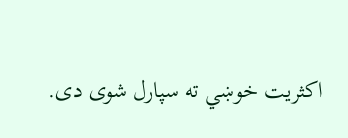اكثريت خوښي ته سپارل شوى دى.